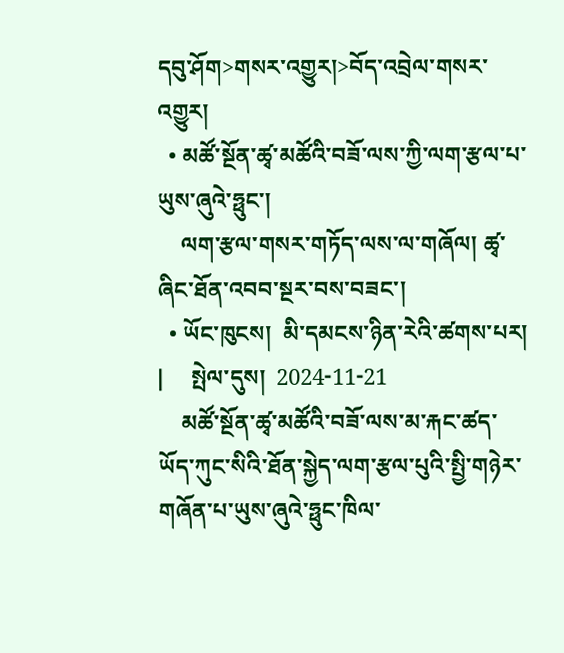དབུ་ཤོག>གསར་འགྱུར།>བོད་འབྲེལ་གསར་འགྱུར།
  • མཚོ་སྔོན་ཚྭ་མཚོའི་བཟོ་ལས་ཀྱི་ལག་རྩལ་པ་ཡུས་ཞུའེ་ཧྥུང་།
    ལག་རྩལ་གསར་གཏོད་ལས་ལ་གཞོལ། ཚྭ་ཞིང་ཐོན་འབབ་སྔར་བས་བཟང་།
  • ཡོང་ཁུངས།  མི་དམངས་ཉིན་རེའི་ཚགས་པར།   |     སྤེལ་དུས།  2024-11-21
    མཚོ་སྔོན་ཚྭ་མཚོའི་བཟོ་ལས་མ་རྐང་ཚད་ཡོད་ཀུང་སིའི་ཐོན་སྐྱེད་ལག་རྩལ་པུའི་སྤྱི་གཉེར་གཞོན་པ་ཡུས་ཞུའེ་ཧྥུང་ཁིལ་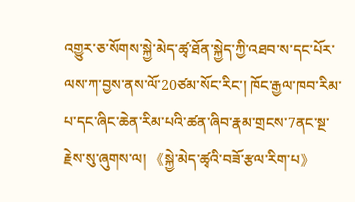འགྱུར་ཅ་སོགས་སྐྱེ་མེད་ཚྭ་ཐོན་སྐྱེད་ཀྱི་འཐབ་ས་དང་པོར་ལས་ཀ་བྱས་ནས་ལོ་20ཙམ་སོང་རིང་། ཁོང་རྒྱལ་ཁབ་རིམ་པ་དང་ཞིང་ཆེན་རིམ་པའི་ཚན་ཞིབ་རྣམ་གྲངས་7ནང་སྔ་རྗེས་སུ་ཞུགས་ལ། 《སྐྱེ་མེད་ཚྭའི་བཟོ་རྩལ་རིག་པ》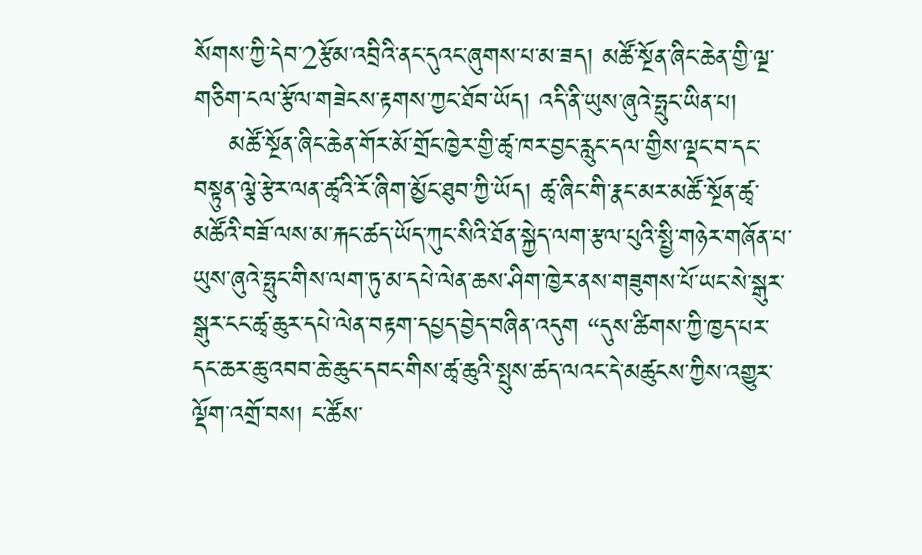སོགས་ཀྱི་དེབ་2རྩོམ་འབྲིའི་ནང་དུའང་ཞུགས་པ་མ་ཟད། མཚོ་སྔོན་ཞིང་ཆེན་གྱི་ལྔ་གཅིག་ངལ་རྩོལ་གཟེངས་རྟགས་ཀྱང་ཐོབ་ཡོད། འདི་ནི་ཡུས་ཞུའེ་ཧྥུང་ཡིན་པ།
    མཚོ་སྔོན་ཞིང་ཆེན་གོར་མོ་གྲོང་ཁྱེར་གྱི་ཚྭ་ཁར་བྱང་རླུང་དལ་གྱིས་ལྡང་བ་དང་བསྟུན་ལྕེ་རྩེར་ལན་ཚྭའི་རོ་ཞིག་མྱོང་ཐུབ་ཀྱི་ཡོད། ཚྭ་ཞིང་གི་རྣང་མར་མཚོ་སྔོན་ཚྭ་མཚོའི་བཟོ་ལས་མ་རྐང་ཚད་ཡོད་ཀུང་སིའི་ཐོན་སྐྱེད་ལག་རྩལ་པུའི་སྤྱི་གཉེར་གཞོན་པ་ཡུས་ཞུའེ་ཧྥུང་གིས་ལག་ཏུ་མ་དཔེ་ལེན་ཆས་ཤིག་ཁྱེར་ནས་གཟུགས་པོ་ཡང་སེ་སྒུར་སྒུར་ངང་ཚྭ་ཆུར་དཔེ་ལེན་བརྟག་དཔྱད་བྱེད་བཞིན་འདུག “དུས་ཚིགས་ཀྱི་ཁྱད་པར་དང་ཆར་ཆུ་འབབ་ཆེ་ཆུང་དབང་གིས་ཚྭ་ཆུའི་སྤུས་ཚད་ལའང་དེ་མཚུངས་ཀྱིས་འགྱུར་ལྡོག་འགྲོ་བས། ང་ཚོས་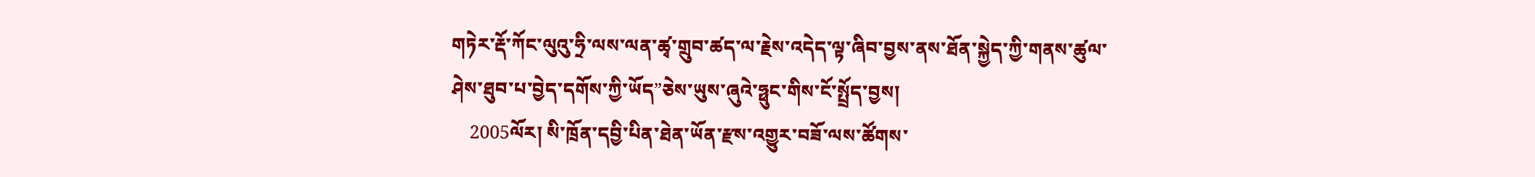གཏེར་རྡོ་ཀོང་ལུའུ་ཧྲི་ལས་ལན་ཚྭ་གྲུབ་ཚད་ལ་རྗེས་འདེད་ལྟ་ཞིབ་བྱས་ནས་ཐོན་སྐྱེད་ཀྱི་གནས་ཚུལ་ཤེས་ཐུབ་པ་བྱེད་དགོས་ཀྱི་ཡོད”ཅེས་ཡུས་ཞུའེ་ཧྥུང་གིས་ངོ་སྤྲོད་བྱས།
    2005ལོར། སི་ཁྲོན་དབྱི་པིན་ཐེན་ཡོན་རྫས་འགྱུར་བཟོ་ལས་ཚོགས་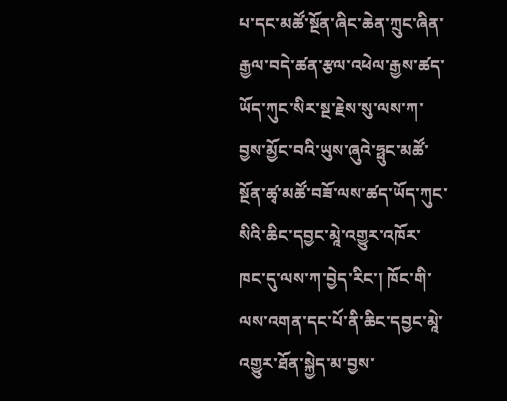པ་དང་མཚོ་སྔོན་ཞིང་ཆེན་ཀྲུང་ཞིན་རྒྱལ་བདེ་ཚན་རྩལ་འཕེལ་རྒྱས་ཚད་ཡོད་ཀུང་སིར་སྔ་རྗེས་སུ་ལས་ཀ་བྱས་མྱོང་བའི་ཡུས་ཞུའེ་ཧྥུང་མཚོ་སྔོན་ཚྭ་མཚོ་བཟོ་ལས་ཚད་ཡོད་ཀུང་སིའི་ཆིང་དབྱང་མཱེ་འགྱུར་འཁོར་ཁང་དུ་ལས་ཀ་བྱེད་རིང་། ཁོང་གི་ལས་འགན་དང་པོ་ནི་ཆིང་དབྱང་མཱེ་འགྱུར་ཐོན་སྐྱེད་མ་བྱས་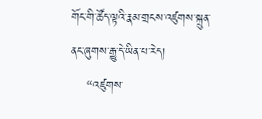གོང་གི་ཚོད་ལྟའི་རྣམ་གྲངས་འཛུགས་སྐྲུན་ནང་ཞུགས་རྒྱུ་དེ་ཡིན་པ་རེད།
    “འཛུགས་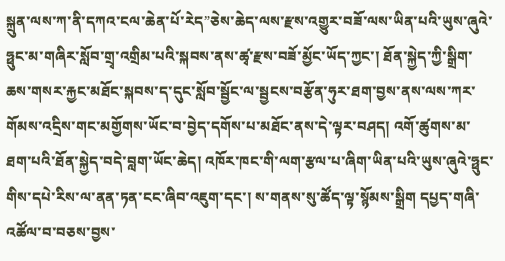སྐྲུན་ལས་ཀ་ནི་དཀའ་ངལ་ཆེན་པོ་རེད”ཅེས་ཆེད་ལས་རྫས་འགྱུར་བཟོ་ལས་ཡིན་པའི་ཡུས་ཞུའེ་ཧྥུང་མ་གཞིར་སློབ་གྲྭ་འགྲིམ་པའི་སྐབས་ནས་ཚྭ་རྫས་བཟོ་མྱོང་ཡོད་ཀྱང་། ཐོན་སྐྱེད་ཀྱི་སྒྲིག་ཆས་གསར་རྐྱང་མཐོང་སྐབས་ད་དུང་སློབ་སྦྱོང་ལ་སྦྱངས་བརྩོན་ཧུར་ཐག་བྱས་ནས་ལས་ཀར་གོམས་འདྲིས་གང་མགྱོགས་ཡོང་བ་བྱེད་དགོས་པ་མཐོང་ནས་དེ་ལྟར་བཤད། འགོ་ཚུགས་མ་ཐག་པའི་ཐོན་སྐྱེད་བདེ་བླག་ཡོང་ཆེད། འཁོར་ཁང་གི་ལག་རྩལ་པ་ཞིག་ཡིན་པའི་ཡུས་ཞུའེ་ཧྥུང་གིས་དཔེ་རིས་ལ་ནན་ཏན་ངང་ཞིབ་འཇུག་དང་། ས་གནས་སུ་ཚོད་ལྟ་སྙོམས་སྒྲིག དཔྱད་གཞི་འཚོལ་བ་བཅས་བྱས་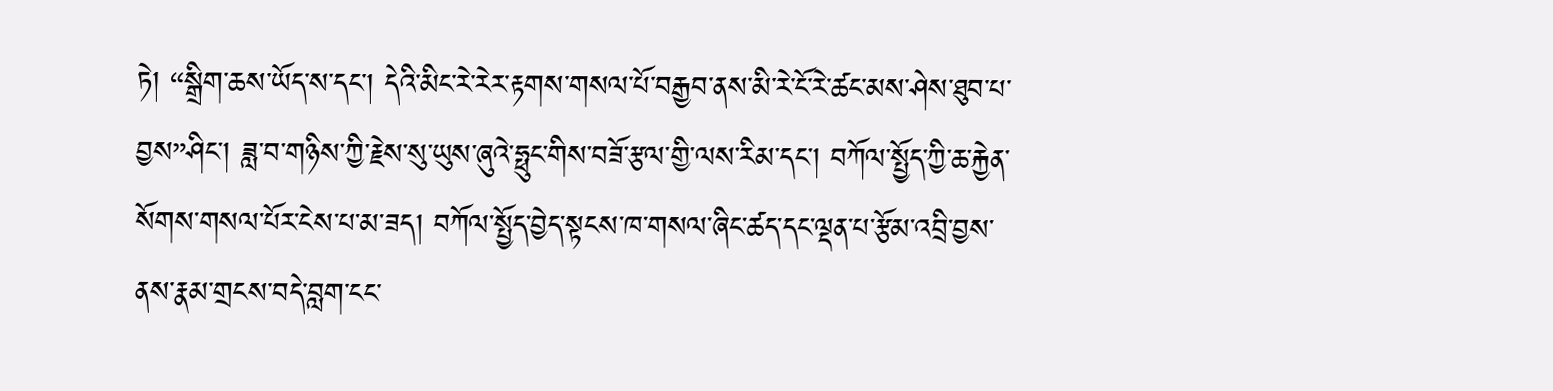ཏེ། “སྒྲིག་ཆས་ཡོད་ས་དང་། དེའི་མིང་རེ་རེར་རྟགས་གསལ་པོ་བརྒྱབ་ནས་མི་རེ་ངོ་རེ་ཚང་མས་ཤེས་ཐུབ་པ་བྱས”ཤིང་། ཟླ་བ་གཉིས་ཀྱི་རྗེས་སུ་ཡུས་ཞུའེ་ཧྥུང་གིས་བཟོ་རྩལ་གྱི་ལས་རིམ་དང་། བཀོལ་སྤྱོད་ཀྱི་ཆ་རྐྱེན་སོགས་གསལ་པོར་ངེས་པ་མ་ཟད། བཀོལ་སྤྱོད་བྱེད་སྟངས་ཁ་གསལ་ཞིང་ཚད་དང་ལྡན་པ་རྩོམ་འབྲི་བྱས་ནས་རྣམ་གྲངས་བདེ་བླག་ངང་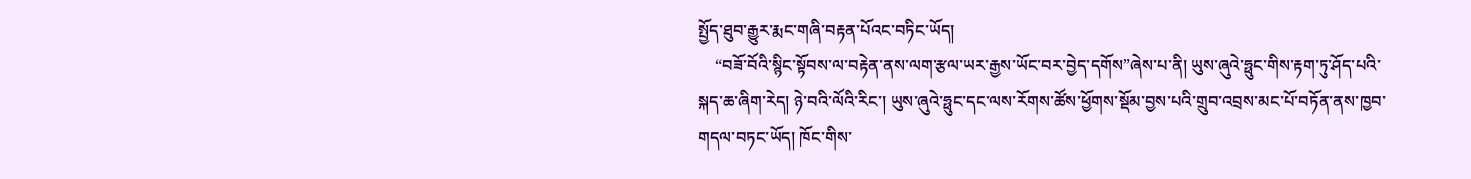སྤྱོད་ཐུབ་རྒྱུར་རྨང་གཞི་བརྟན་པོའང་བཏིང་ཡོད།
    “བཟོ་བོའི་སྙིང་སྟོབས་ལ་བརྟེན་ནས་ལག་རྩལ་ཡར་རྒྱས་ཡོང་བར་བྱེད་དགོས”ཞེས་པ་ནི། ཡུས་ཞུའེ་ཧྥུང་གིས་རྟག་ཏུ་ཤོད་པའི་སྐད་ཆ་ཞིག་རེད། ཉེ་བའི་ལོའི་རིང་། ཡུས་ཞུའེ་ཧྥུང་དང་ལས་རོགས་ཚོས་ཕྱོགས་སྡོམ་བྱས་པའི་གྲུབ་འབྲས་མང་པོ་བཏོན་ནས་ཁྱབ་གདལ་བཏང་ཡོད། ཁོང་གིས་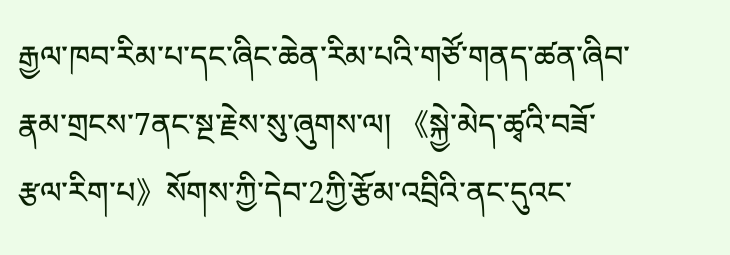རྒྱལ་ཁབ་རིམ་པ་དང་ཞིང་ཆེན་རིམ་པའི་གཙོ་གནད་ཚན་ཞིབ་རྣམ་གྲངས་7ནང་སྔ་རྗེས་སུ་ཞུགས་ལ། 《སྐྱེ་མེད་ཚྭའི་བཟོ་རྩལ་རིག་པ》སོགས་ཀྱི་དེབ་2ཀྱི་རྩོམ་འབྲིའི་ནང་དུའང་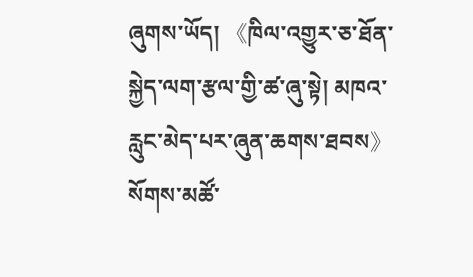ཞུགས་ཡོད། 《ཁིལ་འགྱུར་ཅ་ཐོན་སྐྱེད་ལག་རྩལ་གྱི་ཚ་ཞུ་སྟེ། མཁའ་རླུང་མེད་པར་ཞུན་ཆགས་ཐབས》སོགས་མཚོ་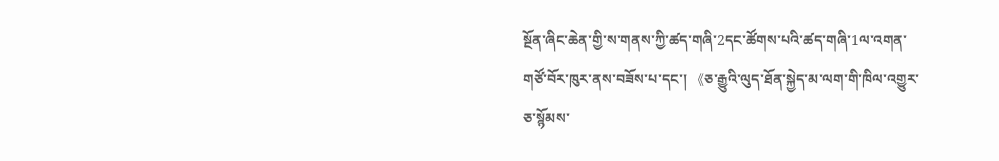སྔོན་ཞིང་ཆེན་གྱི་ས་གནས་ཀྱི་ཚད་གཞི་2དང་ཚོགས་པའི་ཚད་གཞི་1ལ་འགན་གཙོ་བོར་ཁུར་ནས་བཟོས་པ་དང་། 《ཅ་རྒྱུའི་ལུད་ཐོན་སྐྱེད་མ་ལག་གི་ཁིལ་འགྱུར་ཅ་སྙོམས་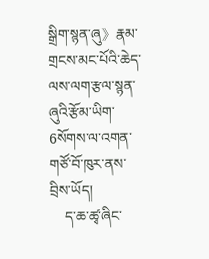སྒྲིག་སྙན་ཞུ》རྣམ་གྲངས་མང་པོའི་ཆེད་ལས་ལག་རྩལ་སྙན་ཞུའི་རྩོམ་ཡིག་6སོགས་ལ་འགན་གཙོ་བོ་ཁུར་ནས་བྲིས་ཡོད།
    ད་ཆ་ཚྭ་ཞིང་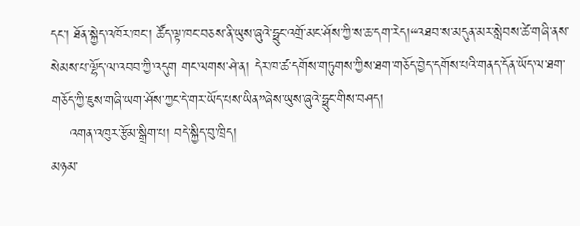དང་། ཐོན་སྐྱེད་འཁོར་ཁང་། ཚོད་ལྟ་ཁང་བཅས་ནི་ཡུས་ཞུའེ་ཧྥུང་འགྲོ་མང་ཤོས་ཀྱི་ས་ཆ་དག་རེད།“འཐབ་ས་མདུན་མར་སླེབས་ཚེ་གཞི་ནས་སེམས་པ་ལྷོད་ལ་འབབ་ཀྱི་འདུག གང་ལགས་ཤེ་ན། དེར་ཁ་ཚ་དགོས་གཏུགས་ཀྱིས་ཐག་གཅོད་བྱེད་དགོས་པའི་གནད་དོན་ཡོད་ལ་ཐག་གཅོད་ཀྱི་ཇུས་གཞི་ཡག་ཤོས་ཀྱང་དེ་གར་ཡོད་པས་ཡིན”ཞེས་ཡུས་ཞུའེ་ཧྥུང་གིས་བཤད།
    འགན་འཁུར་རྩོམ་སྒྲིག་པ། བདེ་སྐྱིད་བུ་ཁྲིད།
མཉམ་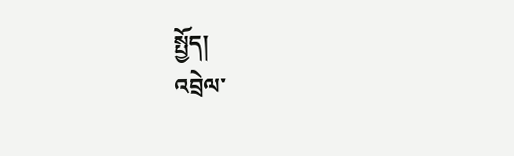སྤྱོད།
འབྲེལ་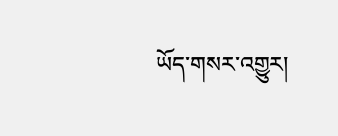ཡོད་གསར་འགྱུར།